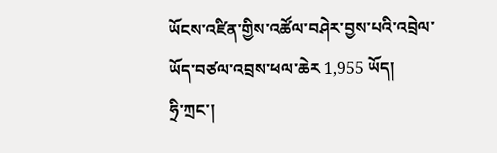ཡོངས་འཛིན་གྱིས་འཚོལ་བཤེར་བྱས་པའི་འབྲེལ་ཡོད་བཙལ་འབྲས་ཕལ་ཆེར 1,955 ཡོད།
ཧྲི་ཀྲང་།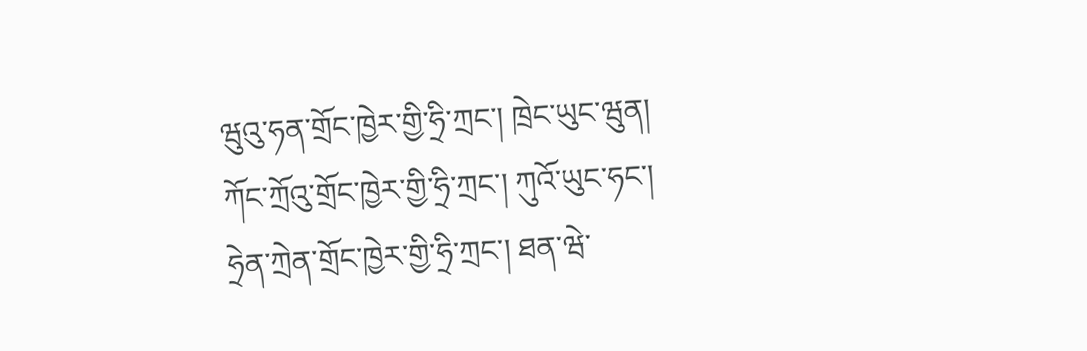ཝུའུ་ཧན་གྲོང་ཁྱེར་གྱི་ཧྲི་ཀྲང་། ཁྲེང་ཡུང་ཝུན། ཀོང་ཀྲོའུ་གྲོང་ཁྱེར་གྱི་ཧྲི་ཀྲང་། ཀུའོ་ཡུང་ཧང་། ཧྲེན་ཀྲེན་གྲོང་ཁྱེར་གྱི་ཧྲི་ཀྲང་། ཐན་ཝེ་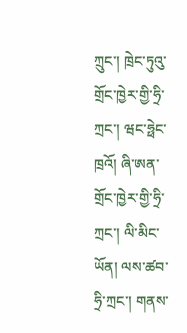ཀྲུང་། ཁྲེང་ཏུའུ་གྲོང་ཁྱེར་གྱི་ཧྲི་ཀྲང་། ཝང་ཧྥེང་ཁྲའོ། ཞི་ཨན་གྲོང་ཁྱེར་གྱི་ཧྲི་ཀྲང་། ལི་མིང་ཡོན། ལས་ཚབ་ཧྲི་ཀྲང་། གནས་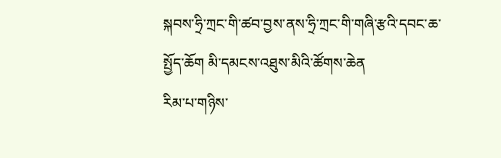སྐབས་ཧྲི་ཀྲང་གི་ཚབ་བྱས་ནས་ཧྲི་ཀྲང་གི་གཞི་རྩའི་དབང་ཆ་སྤྱོད་ཆོག མི་དམངས་འཐུས་མིའི་ཚོགས་ཆེན
རིམ་པ་གཉིས་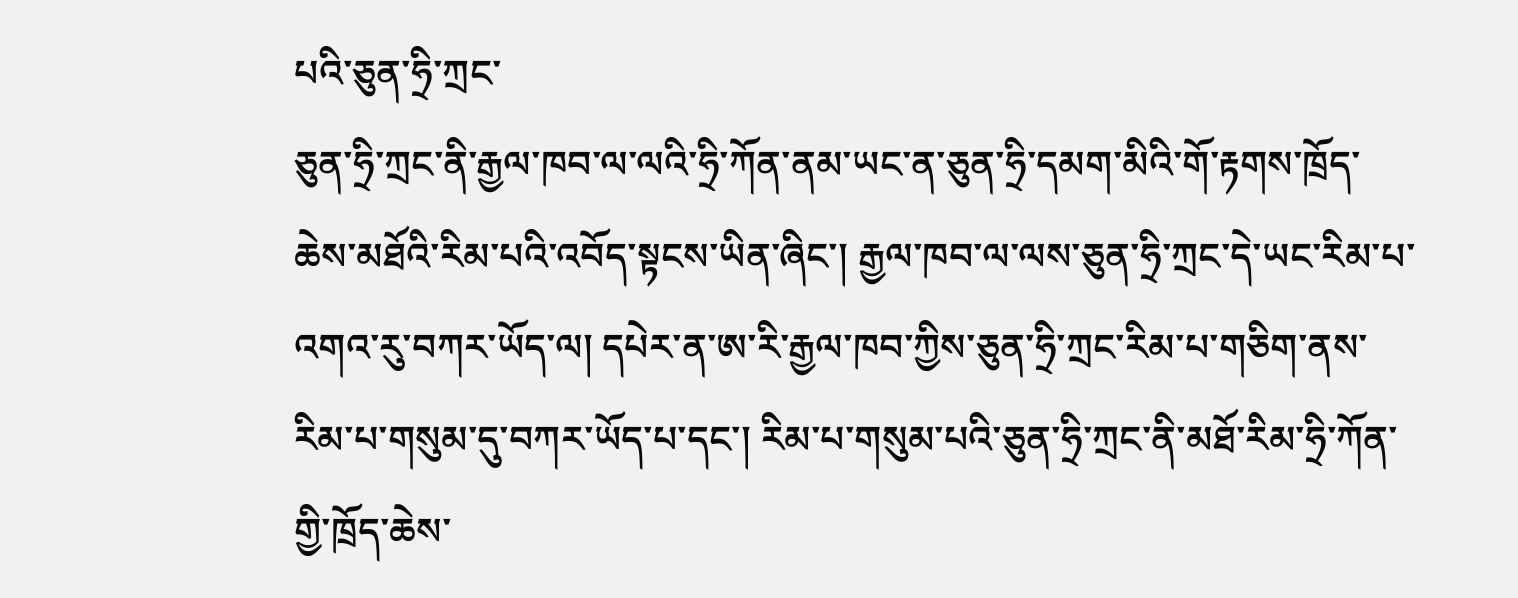པའི་ཅུན་ཧྲི་ཀྲང་
ཅུན་ཧྲི་ཀྲང་ནི་རྒྱལ་ཁབ་ལ་ལའི་ཧྲི་ཀོན་ནམ་ཡང་ན་ཅུན་ཧྲི་དམག་མིའི་གོ་རྟགས་ཁྲོད་ཆེས་མཐོའི་རིམ་པའི་འབོད་སྟངས་ཡིན་ཞིང་། རྒྱལ་ཁབ་ལ་ལས་ཅུན་ཧྲི་ཀྲང་དེ་ཡང་རིམ་པ་འགའ་རུ་བཀར་ཡོད་ལ། དཔེར་ན་ཨ་རི་རྒྱལ་ཁབ་ཀྱིས་ཅུན་ཧྲི་ཀྲང་རིམ་པ་གཅིག་ནས་རིམ་པ་གསུམ་དུ་བཀར་ཡོད་པ་དང་། རིམ་པ་གསུམ་པའི་ཅུན་ཧྲི་ཀྲང་ནི་མཐོ་རིམ་ཧྲི་ཀོན་གྱི་ཁྲོད་ཆེས་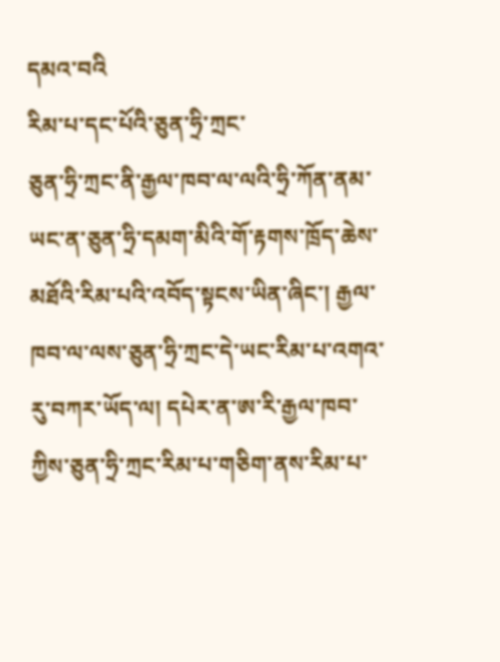དམའ་བའི
རིམ་པ་དང་པོའི་ཅུན་ཧྲི་ཀྲང་
ཅུན་ཧྲི་ཀྲང་ནི་རྒྱལ་ཁབ་ལ་ལའི་ཧྲི་ཀོན་ནམ་ཡང་ན་ཅུན་ཧྲི་དམག་མིའི་གོ་རྟགས་ཁྲོད་ཆེས་མཐོའི་རིམ་པའི་འབོད་སྟངས་ཡིན་ཞིང་། རྒྱལ་ཁབ་ལ་ལས་ཅུན་ཧྲི་ཀྲང་དེ་ཡང་རིམ་པ་འགའ་རུ་བཀར་ཡོད་ལ། དཔེར་ན་ཨ་རི་རྒྱལ་ཁབ་ཀྱིས་ཅུན་ཧྲི་ཀྲང་རིམ་པ་གཅིག་ནས་རིམ་པ་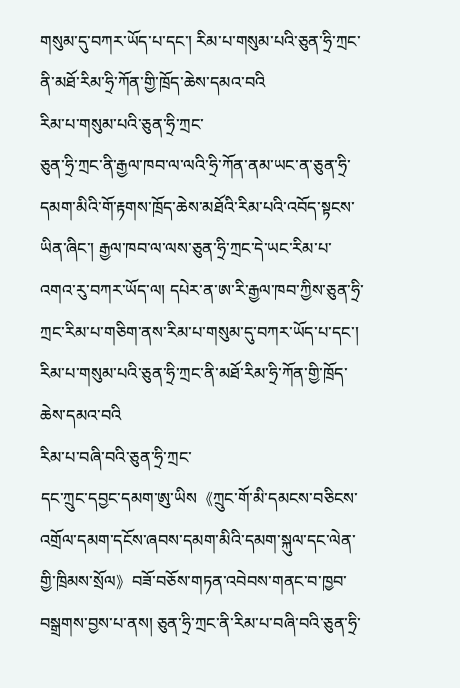གསུམ་དུ་བཀར་ཡོད་པ་དང་། རིམ་པ་གསུམ་པའི་ཅུན་ཧྲི་ཀྲང་ནི་མཐོ་རིམ་ཧྲི་ཀོན་གྱི་ཁྲོད་ཆེས་དམའ་བའི
རིམ་པ་གསུམ་པའི་ཅུན་ཧྲི་ཀྲང་
ཅུན་ཧྲི་ཀྲང་ནི་རྒྱལ་ཁབ་ལ་ལའི་ཧྲི་ཀོན་ནམ་ཡང་ན་ཅུན་ཧྲི་དམག་མིའི་གོ་རྟགས་ཁྲོད་ཆེས་མཐོའི་རིམ་པའི་འབོད་སྟངས་ཡིན་ཞིང་། རྒྱལ་ཁབ་ལ་ལས་ཅུན་ཧྲི་ཀྲང་དེ་ཡང་རིམ་པ་འགའ་རུ་བཀར་ཡོད་ལ། དཔེར་ན་ཨ་རི་རྒྱལ་ཁབ་ཀྱིས་ཅུན་ཧྲི་ཀྲང་རིམ་པ་གཅིག་ནས་རིམ་པ་གསུམ་དུ་བཀར་ཡོད་པ་དང་། རིམ་པ་གསུམ་པའི་ཅུན་ཧྲི་ཀྲང་ནི་མཐོ་རིམ་ཧྲི་ཀོན་གྱི་ཁྲོད་ཆེས་དམའ་བའི
རིམ་པ་བཞི་བའི་ཅུན་ཧྲི་ཀྲང་
དང་ཀྲུང་དབྱང་དམག་ཨུ་ཡིས《ཀྲུང་གོ་མི་དམངས་བཅིངས་འགྲོལ་དམག་དངོས་ཞབས་དམག་མིའི་དམག་སྐུལ་དང་ལེན་གྱི་ཁྲིམས་སྲོལ》བཟོ་བཅོས་གཏན་འབེབས་གནང་བ་ཁྱབ་བསྒྲགས་བྱས་པ་ནས། ཅུན་ཧྲི་ཀྲང་ནི་རིམ་པ་བཞི་བའི་ཅུན་ཧྲི་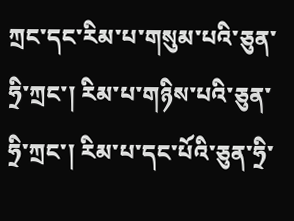ཀྲང་དང་རིམ་པ་གསུམ་པའི་ཅུན་ཧྲི་ཀྲང་། རིམ་པ་གཉིས་པའི་ཅུན་ཧྲི་ཀྲང་། རིམ་པ་དང་པོའི་ཅུན་ཧྲི་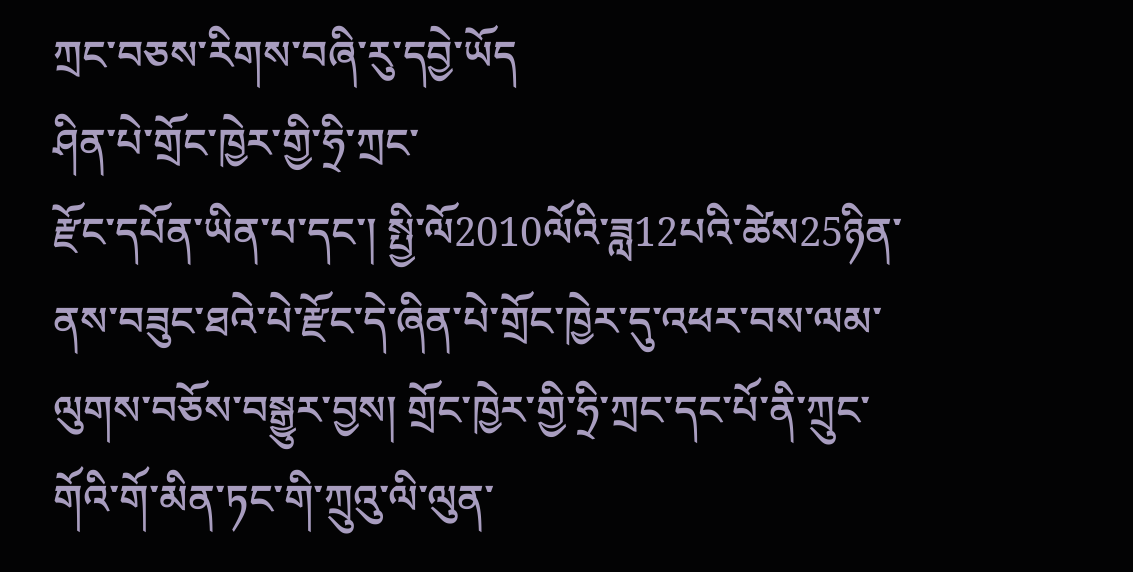ཀྲང་བཅས་རིགས་བཞི་རུ་དབྱེ་ཡོད
ཤིན་པེ་གྲོང་ཁྱེར་གྱི་ཧྲི་ཀྲང་
རྫོང་དཔོན་ཡིན་པ་དང་། སྤྱི་ལོ2010ལོའི་ཟླ12པའི་ཚེས25ཉིན་ནས་བཟུང་ཐའེ་པེ་རྫོང་དེ་ཞིན་པེ་གྲོང་ཁྱེར་དུ་འཕར་བས་ལམ་ལུགས་བཅོས་བསྒྱུར་བྱས། གྲོང་ཁྱེར་གྱི་ཧྲི་ཀྲང་དང་པོ་ནི་ཀྲུང་གོའི་གོ་མིན་ཏང་གི་ཀྲུའུ་ལི་ལུན་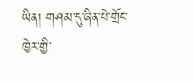ཡིན། གཤམ་དུ་ཞིན་པེ་གྲོང་ཁྱེར་གྱི་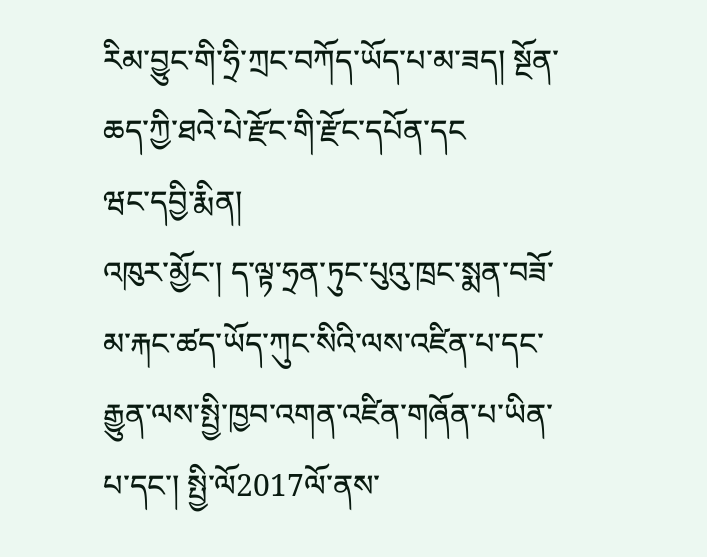རིམ་བྱུང་གི་ཧྲི་ཀྲང་བཀོད་ཡོད་པ་མ་ཟད། སྔོན་ཆད་ཀྱི་ཐའེ་པེ་རྫོང་གི་རྫོང་དཔོན་དང
ཝང་དབྱི་རྨིན།
འཁུར་མྱོང་། ད་ལྟ་ཧྲན་ཏུང་པུའུ་ཁྲང་སྨན་བཟོ་མ་རྐང་ཚད་ཡོད་ཀུང་སིའི་ལས་འཛིན་པ་དང་རྒྱུན་ལས་སྤྱི་ཁྱབ་འགན་འཛིན་གཞོན་པ་ཡིན་པ་དང་། སྤྱི་ལོ2017ལོ་ནས་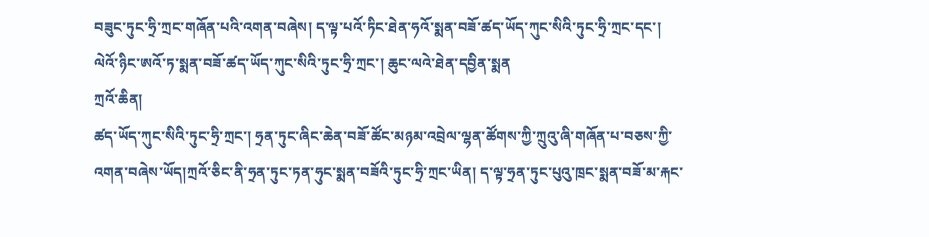བཟུང་ཏུང་ཧྲི་ཀྲང་གཞོན་པའི་འགན་བཞེས། ད་ལྟ་པའོ་ཏིང་ཐེན་ཧའོ་སྨན་བཟོ་ཚད་ཡོད་ཀུང་སིའི་ཏུང་ཧྲི་ཀྲང་དང་། ལེའོ་ཉིང་ཨའོ་ཏ་སྨན་བཟོ་ཚད་ཡོད་ཀུང་སིའི་ཏུང་ཧྲི་ཀྲང་། ཆུང་ལའེ་ཐེན་དབྱིན་སྨན
ཀྲའོ་ཆིན།
ཚད་ཡོད་ཀུང་སིའི་ཏུང་ཧྲི་ཀྲང་། ཧྲན་ཏུང་ཞིང་ཆེན་བཟོ་ཚོང་མཉམ་འབྲེལ་ལྷན་ཚོགས་ཀྱི་ཀྲུའུ་ཞི་གཞོན་པ་བཅས་ཀྱི་འགན་བཞེས་ཡོད།ཀྲའོ་ཅིང་ནི་ཧྲན་ཏུང་ཏན་ཧུང་སྨན་བཟོའི་ཏུང་ཧྲི་ཀྲང་ཡིན། ད་ལྟ་ཧྲན་ཏུང་པུའུ་ཁྲང་སྨན་བཟོ་མ་རྐང་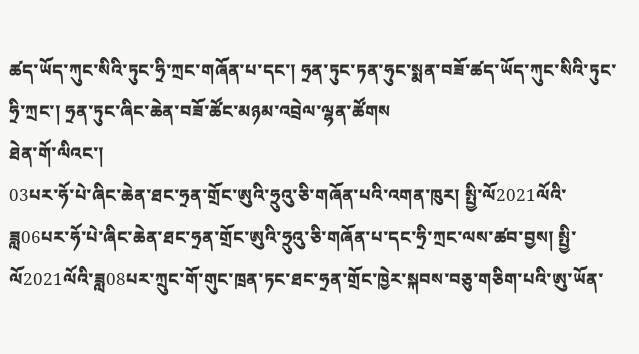ཚད་ཡོད་ཀུང་སིའི་ཏུང་ཧྲི་ཀྲང་གཞོན་པ་དང་། ཧྲན་ཏུང་ཏན་ཧུང་སྨན་བཟོ་ཚད་ཡོད་ཀུང་སིའི་ཏུང་ཧྲི་ཀྲང་། ཧྲན་ཏུང་ཞིང་ཆེན་བཟོ་ཚོང་མཉམ་འབྲེལ་ལྷན་ཚོགས
ཐེན་གོ་ལིའང་།
03པར་ཧོ་པེ་ཞིང་ཆེན་ཐང་ཧྲན་གྲོང་ཨུའི་ཧྲུའུ་ཅི་གཞོན་པའི་འགན་ཁུར། སྤྱི་ལོ2021ལོའི་ཟླ06པར་ཧོ་པེ་ཞིང་ཆེན་ཐང་ཧྲན་གྲོང་ཨུའི་ཧྲུའུ་ཅི་གཞོན་པ་དང་ཧྲི་ཀྲང་ལས་ཚབ་བྱས། སྤྱི་ལོ2021ལོའི་ཟླ08པར་ཀྲུང་གོ་གུང་ཁྲན་ཏང་ཐང་ཧྲན་གྲོང་ཁྱེར་སྐབས་བཅུ་གཅིག་པའི་ཨུ་ཡོན་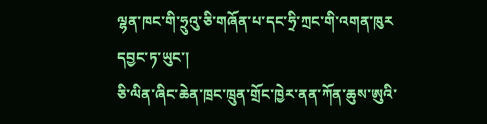ལྷན་ཁང་གི་ཧྲུའུ་ཅི་གཞོན་པ་དང་ཧྲི་ཀྲང་གི་འགན་ཁུར
དབྱང་ཏ་ཡུང་།
ཅི་ལིན་ཞིང་ཆེན་ཁྲང་ཁྲུན་གྲོང་ཁྱེར་ནན་ཀོན་ཆུས་ཨུའི་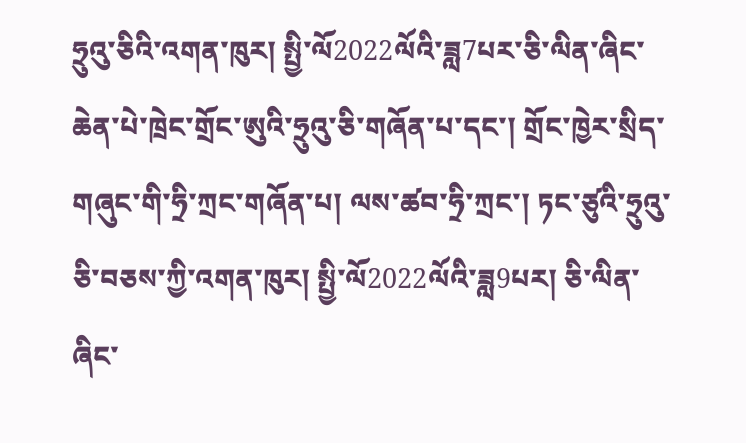ཧྲུའུ་ཅིའི་འགན་ཁུར། སྤྱི་ལོ2022ལོའི་ཟླ7པར་ཅི་ལིན་ཞིང་ཆེན་པེ་ཁྲེང་གྲོང་ཨུའི་ཧྲུའུ་ཅི་གཞོན་པ་དང་། གྲོང་ཁྱེར་སྲིད་གཞུང་གི་ཧྲི་ཀྲང་གཞོན་པ། ལས་ཚབ་ཧྲི་ཀྲང་། ཏང་ཙུའི་ཧྲུའུ་ཅི་བཅས་ཀྱི་འགན་ཁུར། སྤྱི་ལོ2022ལོའི་ཟླ9པར། ཅི་ལིན་ཞིང་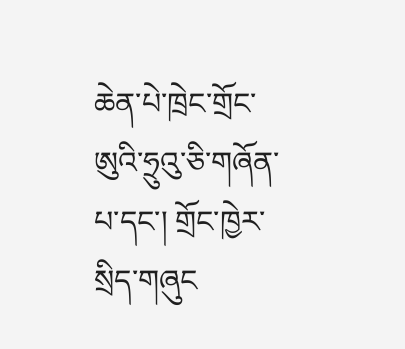ཆེན་པེ་ཁྲེང་གྲོང་ཨུའི་ཧྲུའུ་ཅི་གཞོན་པ་དང་། གྲོང་ཁྱེར་སྲིད་གཞུང